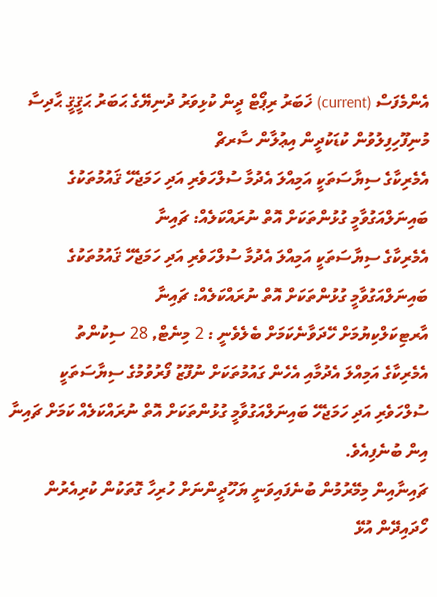އެންމެފަސް (current) ޚަބަރު ރިޕޯޓް ދީން ކުޅިވަރު ދުނިޔޭގެ ޙަބަރު ޙަޤީޤީ ޙާދިސާ މުނިފޫހިފިލުވުން ކުޑަކުދީން އިޢުލާން ސާރޗް
އެމެރިކާގެ ސިޔާސަތަކީ އަމިއްލަ އެދުމާ ސުލްހަވެރި އަދި ހަމަޖެހޭ ޤައުމުތަކުގެ ބައިނަލްއަގުވާމީ ގުޅުންތަކަށް އޮތް ނުރައްކަލެއް: ޗައިނާ
އެމެރިކާގެ ސިޔާސަތަކީ އަމިއްލަ އެދުމާ ސުލްހަވެރި އަދި ހަމަޖެހޭ ޤައުމުތަކުގެ ބައިނަލްއަގުވާމީ ގުޅުންތަކަށް އޮތް ނުރައްކަލެއް: ޗައިނާ
އާރޓިކަލްކިޔުމަށް ހޭދަވާނެކަމަށް ބެލެވެނީ : 2 މިނެޓް, 28 ސިކުންތު
އެމެރިކާގެ އަމިއްލަ އެދުމާއި އެހެން ގައުމުތަކަށް ނުފޫޒު ފޯރުވުމުގެ ސިޔާސަތަކީ ސުލްހަވެރި އަދި ހަމަޖެހޭ ބައިނަލްއަގުވާމީ ގުޅުންތަކަށް އޮތް ނުރައްކަލެއް ކަމަށް ޗައިނާ އިން ބުނެފިއެވެ.
ޗައިނާއިން މިމޭރުމުން ބުނެފައިވަނީ ޔަހޫދީންނަށް ހުރިހާ ގޮތަކުން ކުރިއެރުން ހޯދައިދޭން އުޅޭ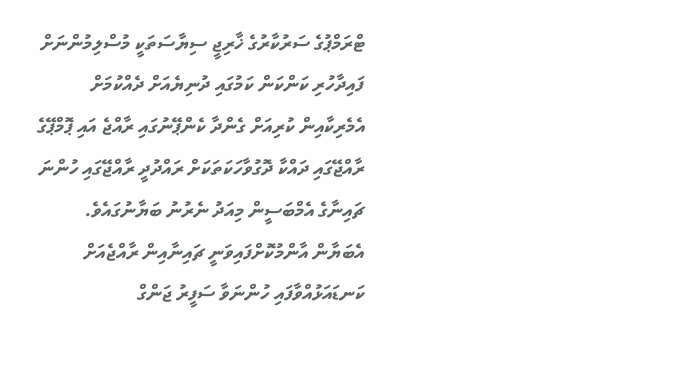ޓްރަމްޕުގެ ސަރުކާރުގެ ޚާރިޖީ ސިޔާސަތަކީ މުސްލިމުންނަށް ފައިދާހުރި ކަންކަން ކަމުގައި ދުނިޔެއަށް ދެއްކުމަށް އެމެރިކާއިން ކުރިއަށް ގެންދާ ކެންޕޭނުގައި ރާއްޖެ އައި ޕޮމްޕޭގެ ރާއްޖޭގައި ދައްކާ ދޮގުވާހަކަތަކަށް ރައްދުދީ ރާއްޖޭގައި ހުންނަ ޗައިނާގެ އެމްބަސީން މިއަދު ނެރުނު ބަޔާނުގައެވެ.
އެބަޔާން އާންމުކޮށްފައިވަނީ ޗައިނާއިން ރާއްޖެއަށް ކަނޑައަޅުއްވާފައި ހުންނަވާ ސަފީރު ޖަންގް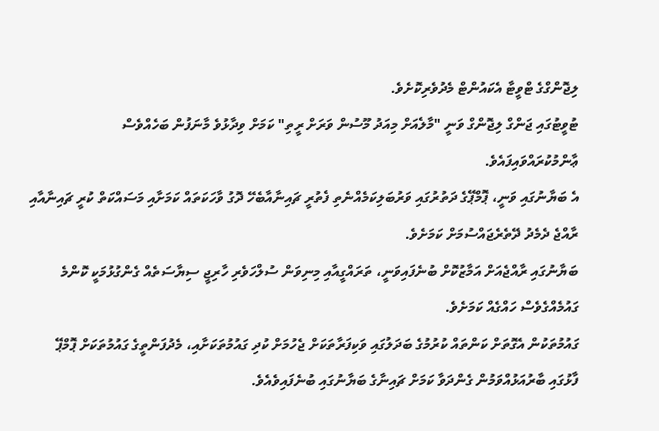ލިޖޮންގްގެ ޓްވީޓާ އެކައުންޓް މެދުވެރިކޮށެވެ.
ޓުވީޓުގައި ޖަންގް ލިޖޮންގް ވަނީ "މާލެއަށް މިއަދު މޫސުން ވަރަށް ރީތި" ކަމަށް ވިދާޅުވެ މާނަފުން ބަހެއްވެސް ޢާންމުކުރައްވައިފައެވެ.
އެ ބަޔާނުގައި ވަނީ، ޕޮމްޕޭގެ ދަތުރުގައި ވަރުބަލިކަމެއްނެތި ފެތުރީ ޗައިނާއާބެހޭ ދޮގު ވާހަކަތައް ކަމަށާއި މަސައްކަތް ކުރީ ޗައިނާއާއި ރާއްޖެ ދެމެދު ދޭތެރެޖައްސުމަށް ކަމަށެވެ.
ބަޔާނުގައި ރާއްޖެއަށް އަމާޒުކޮށް ބުނެފައިވަނީ، ތަރައްގީއާއި މިނިވަން ސުލްހަވެރި ހާރިޖީ ސިޔާސަތެއް ގެންގުޅުމަކީ ކޮންމެ ގައުމެއްގެވެސް ހައްގެއް ކަމަށެވެ.
ގައުމުތަކުން އެގޮތަށް ކަންތައް ކުރުމުގެ ބަދަލުގައި ވަކިފަރާތަކަށް ޖެހުމަށް ކުދި ގައުމުތަކަށާއި، މެދުފަންތީގެ ގައުމުތަކަށް ޕޮމްޕޭ ފާޅުގައި ބާރުއަޅުއްވަމުން ގެންދަވާ ކަމަށް ޗައިނާގެ ބަޔާނުގައި ބުނެފައިވެއެވެ.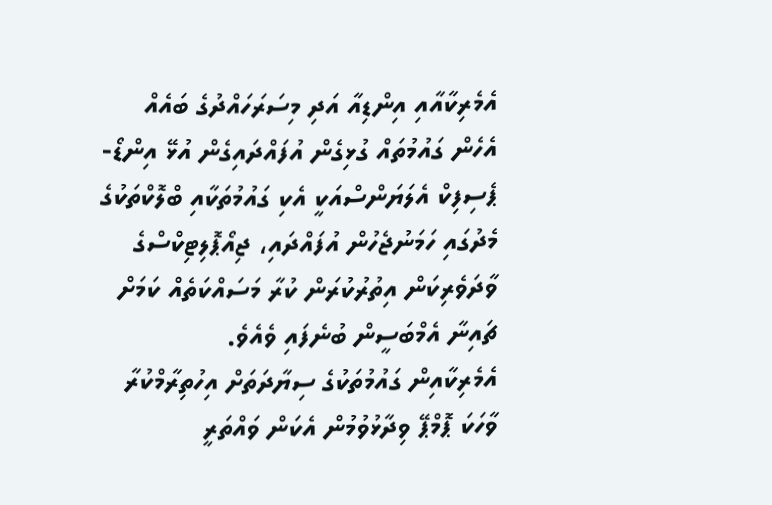އެމެރިކާއާއި އިންޑިއާ އަދި މިސަރަހައްދުގެ ބައެއް އެހެން ގައުމުތައް ގުޅިގެން އުފައްދައިގެން އުޅޭ އިންޑޯ-ޕެސިފިކް އެލަޔަންސްއަކީ އެކި ގައުމުތަކާއި ބްލޮކްތަކުގެ މެދުގައި ހަމަނުޖެހުން އުފައްދައި، ޖިއޯޕޮލިޓިކްސްގެ ވާދަވެރިކަން އިތުރުކުރަން ކުރާ މަސައްކަތެއް ކަމަށް ޗައިނާ އެމްބަސީން ބުނެފައި ވެއެވެ.
އެމެރިކާއިން ގައުމުތަކުގެ ސިޔާދަތަށް އިހުތިރާމްކުރާ ވާހަކަ ޕޮމްޕޭ ވިދާޅުވުމުން އެކަން ވައްތަރީ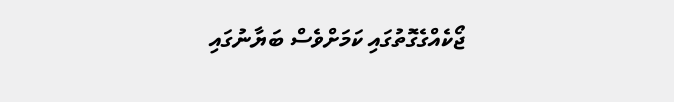ޖޯކެއްގެގޮތުގައި ކަމަށްވެސް ބަޔާނުގައި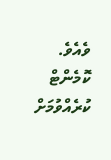ވެއެވެ.
ކޮމެންޓް ކުރެއްވުމަށް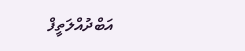އަބްދުއްލަތީފް